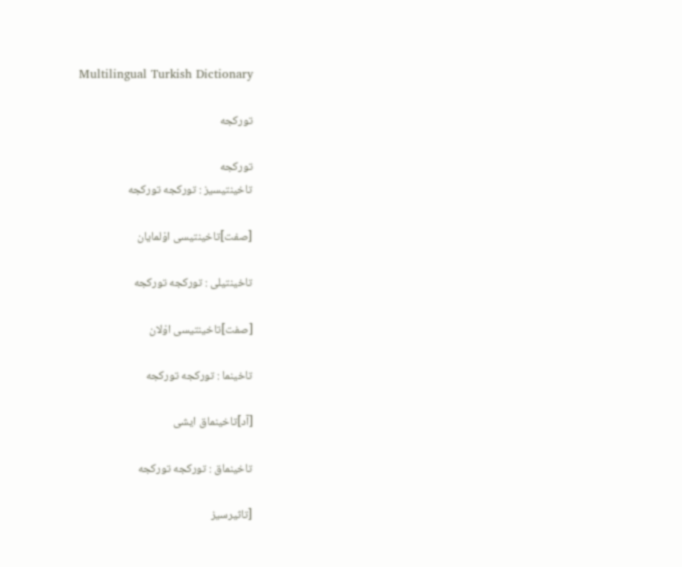Multilingual Turkish Dictionary

تورکجه

تورکجه
تاخینتیسیز : تورکجه تورکجه

[صفت]تاخینتیسی اوْلمایان

تاخینتیلی : تورکجه تورکجه

[صفت]تاخینتیسی اوْلان

تاخینما : تورکجه تورکجه

[آد]تاخینماق ایشی

تاخینماق : تورکجه تورکجه

[تاثیرسیز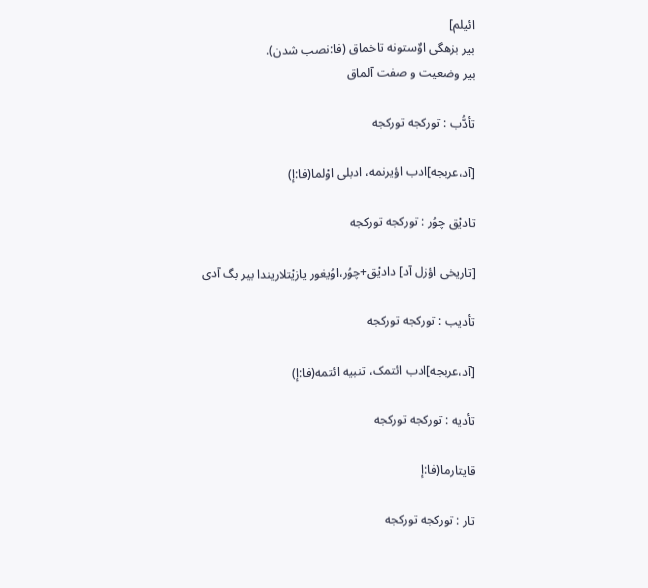ائیلم]
بیر بزهگی اوٌستونه تاخماق (فا:نصب شدن).
بیر وضعیت و صفت آلماق

تأدُّب : تورکجه تورکجه

[آد،عربجه]ادب اؤیرنمه، ادبلی اوْلما(فا:إ)

تادیْق چوُر : تورکجه تورکجه

[تاریخی اؤزل آد] دادیْق+چوُر،اوُیغور یازیْتلاریندا بیر بگ آدی

تأدیب : تورکجه تورکجه

[آد،عربجه]ادب ائتمک، تنبیه ائتمه(فا:إ)

تأدیه : تورکجه تورکجه

قایتارما(فا:إ

تار : تورکجه تورکجه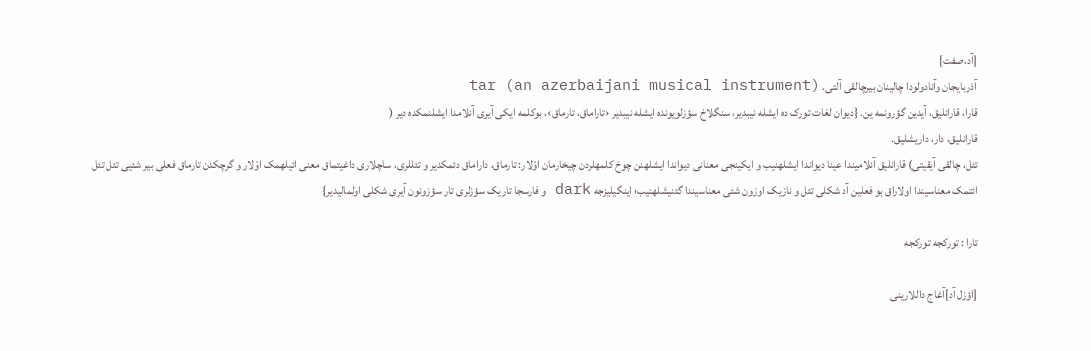[آد،صفت]
آذربایجان وآنادولودا چالینان بیرچالقی آلتی. tar (an azerbaijani musical instrument)
قارا، قارانلیق، آیدین گؤرونمه ین. {دیوان لغات تورک ده ایشله نیبدیر، سنگلاخ سؤزلویونده ایشله نیبدیر ‹تاراماق، تارماق›، بوکلمه ایکی آیری آنلامدا ایشلنمکده دیر (
قارانلیق، دار، داریشلیق.
تئل، چالقی آیقیتی) قارانلیق آنلامیندا عینا دیواندا ایشلهنیب و ایکینجی معنانی دیواندا ایشلهنن چوخ کلمهلردن چیخارمان اوْلار: تارماق، داراماق دئمکدیر و تئللری، ساچلاری داغیتماق معنی ائیلهمک اوْلار و گرچکدن تارماق فعلی بیر شئیی تئل تئل ائتمک معناسیندا اولاراق بو فعلین آد شکلی تئل و نازیک اوزون شئی معناسیندا گئنیشلهنیب؛ اینگیلیزجه dark و فارسجا تاریک سؤزلری تار سؤزونون آیری شکلی اولمالیدیر}

تارا : تورکجه تورکجه

[اؤزل آد]آغاج داللارینی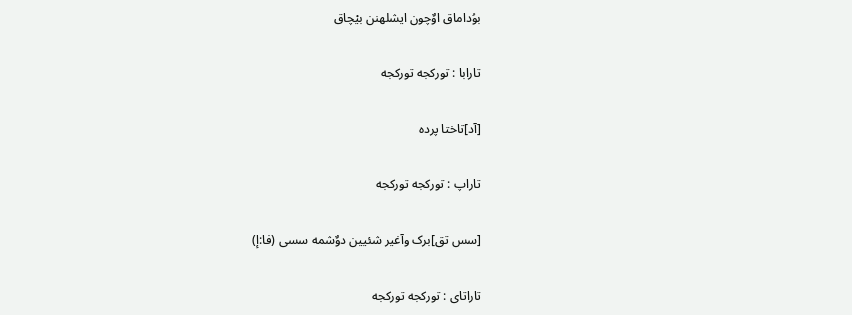بوُداماق اوٌچون ایشلهنن بیْچاق

تارابا : تورکجه تورکجه

[آد]تاختا پرده

تاراپ : تورکجه تورکجه

[سس تق]برک وآغیر شئیین دوٌشمه سسی (فا:إ)

تاراتای : تورکجه تورکجه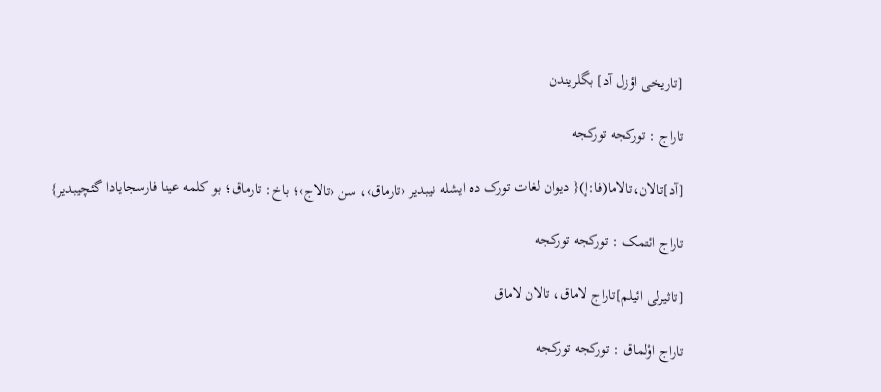[تاریخی اؤزل آد] بگلریندن

تاراج : تورکجه تورکجه

[آد]تالان،تالاما(فا:إ){ دیوان لغات تورک ده ایشله نیبدیر ‹تارماق›، سن ‹تالاج›؛ باخ: تارماق؛ بو کلمه عینا فارسجایادا گئچیبدیر}

تاراج ائتمک : تورکجه تورکجه

[تاثیرلی ائیلم]تاراج لاماق، تالان لاماق

تاراج اوْلماق : تورکجه تورکجه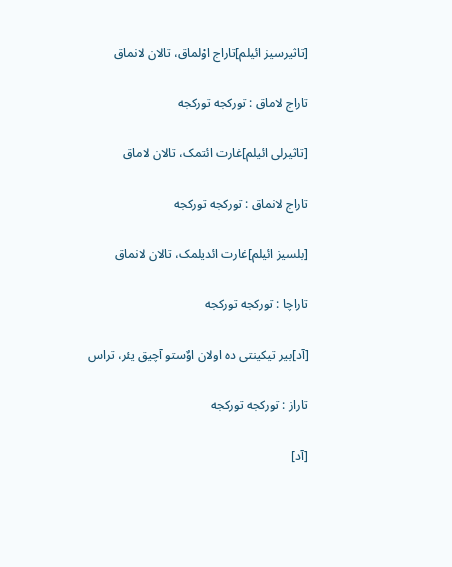[تاثیرسیز ائیلم]تاراج اوْلماق، تالان لانماق

تاراج لاماق : تورکجه تورکجه

[تاثیرلی ائیلم]غارت ائتمک، تالان لاماق

تاراج لانماق : تورکجه تورکجه

[بلسیز ائیلم]غارت ائدیلمک، تالان لانماق

تاراچا : تورکجه تورکجه

[آد]بیر تیکینتی ده اولان اوٌستو آچیق یئر، تراس

تاراز : تورکجه تورکجه

[آد]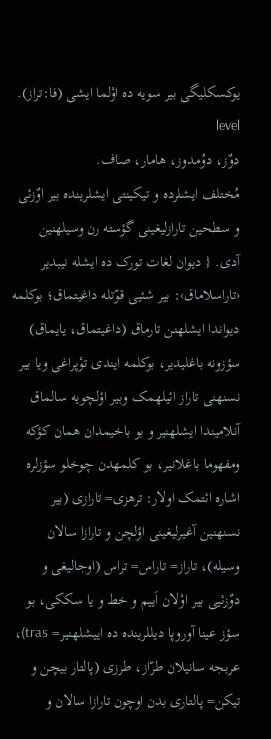یوکسکلیگی بیر سویه ده اوْلما ایشی (فا:تراز). level
دوٌز، دوُمدوز، هامار، صاف.
مُختلف ایشلرده و تیکینتی ایشلرینده بیر اوٌزئی و سطحین تارازلیغینی گؤسته رن وسیلهنین آدی. { دیوان لغات تورک ده ایشله نیبدیر ‹تاراسلاماق›: بیر شئیی قوّتله داغیتماق؛ بوکلمه دیواندا ایشلهنن تارماق (داغیتماق، یایماق) سؤزونه باغلیدیر، بوکلمه ایندی توْپراغی ویا بیر نسنهنی تاراز ائیلهمک وبیر اؤلچویه سالماق آنلامیندا ایشلهنیر و بو باخیمدان همان کؤکه ومفهوما باغلانیر، بو کلمهدن چوخلو سؤزلره اشاره ائتمک اولار: ترهزی= تارازی (بیر نسنهنین آغیرلیغینی اؤلچن و تارازا سالان وسیله)، تاراز= تاراس= تراس (اوجالیغی و دوٌزئیی بیر اوْلان اَییم و خط و یا سککی، بو سؤز عینا آوروپا دیللرینده ده اییشلهنیر= tras)، عربجه سانیلان طرّاز، طرزی (پالتار بیچن و تیکن= پالتاری بدن اوچون تارازا سالان و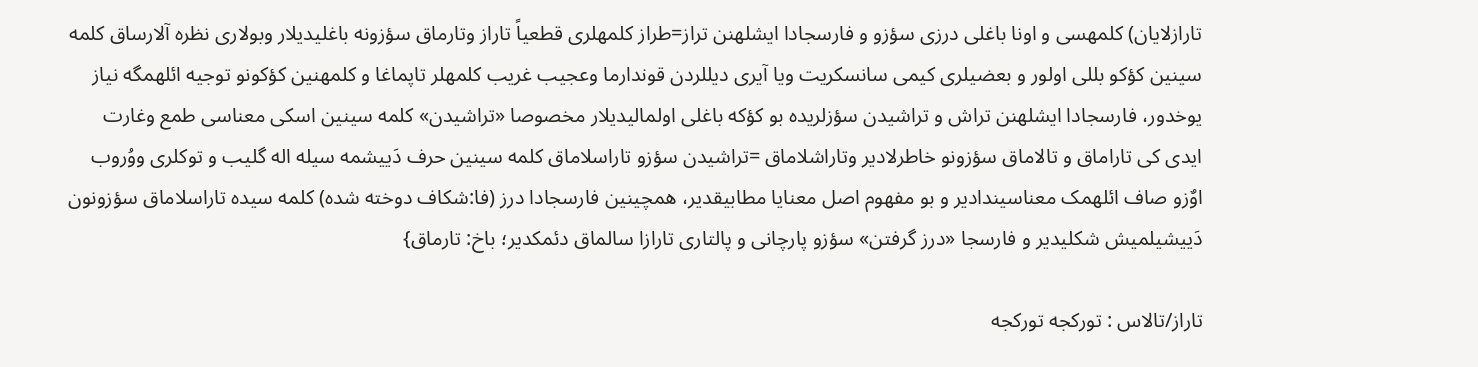تارازلایان) کلمهسی و اونا باغلی درزی سؤزو و فارسجادا ایشلهنن تراز=طراز کلمهلری قطعیاً تاراز وتارماق سؤزونه باغلیدیلار وبولاری نظره آلارساق کلمه سینین کؤکو بللی اولور و بعضیلری کیمی سانسکریت ویا آیری دیللردن قوندارما وعجیب غریب کلمهلر تاپماغا و کلمهنین کؤکونو توجیه ائلهمگه نیاز یوخدور، فارسجادا ایشلهنن تراش و تراشیدن سؤزلریده بو کؤکه باغلی اولمالیدیلار مخصوصا «تراشیدن» کلمه سینین اسکی معناسی طمع وغارت ایدی کی تاراماق و تالاماق سؤزونو خاطرلادیر وتاراشلاماق =تراشیدن سؤزو تاراسلاماق کلمه سینین حرف دَییشمه سیله اله گلیب و توکلری ووُروب اوٌزو صاف ائلهمک معناسیندادیر و بو مفهوم اصل معنایا مطابیقدیر، همچینین فارسجادا درز (فا:شکاف دوخته شده) کلمه سیده تاراسلاماق سؤزونون دَییشیلمیش شکلیدیر و فارسجا «درز گرفتن» سؤزو پارچانی و پالتاری تارازا سالماق دئمکدیر؛ باخ: تارماق}

تاراز/تالاس : تورکجه تورکجه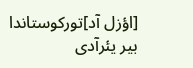[اؤزل آد]تورکوستاندا بیر یئرآدی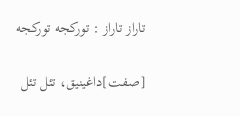تاراز تاراز : تورکجه تورکجه

[صفت]داغینیق، تئل تئل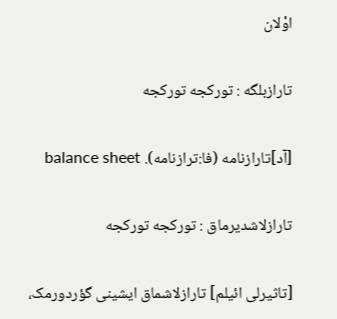اوْلان

تارازبلگه : تورکجه تورکجه

[آد]تارازنامه (فا:ترازنامه). balance sheet

تارازلاشدیرماق : تورکجه تورکجه

[تاثیرلی ائیلم] تارازلاشماق ایشینی گؤردورمک،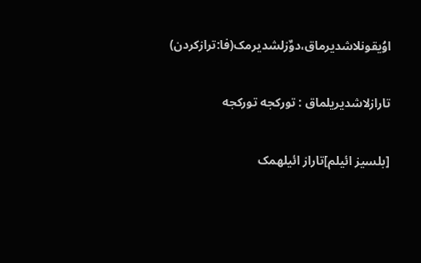اوُیقونلاشدیرماق،دوٌزلشدیرمک(فا:ترازکردن)

تارازلاشدیریلماق : تورکجه تورکجه

[بلسیز ائیلم]تاراز ائیلهمک